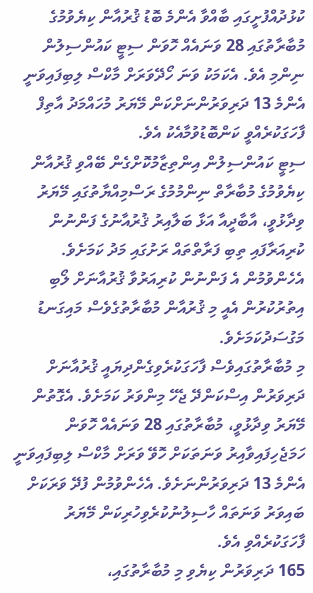ކުޅުދުއްފުށީގައި ބާއްވާ އެންމެ ބޮޑު ޤުރުއާން ކިޔެވުމުގެ މުބާރާތުގައި 28 ވަނައެއް ހޮވަން ސިޓީ ކައުންސިލުން ނިންމި އެވެ. އެކަމަކު ވަނަ ހޯދޭވަރަށް މާކްސް ލިބިފައިވަނީ އެންމެ 13 ދަރިވަރުންނަށްކަން މޭޔަރު މުހައްމަދު އާތިފް ފާހަގަކުރެއްވީ ކަންބޮޑުވުމާއެކު އެވެ.
ސިޓީ ކައުންސިލުން އިންތިޒާމުކޮށްގެން ބޭއްވި ޤުރުއާން ކިޔެވުމުގެ މުބާރާތް ނިންމުމުގެ ރަސްމިއްޔާތުގައި މޭޔަރު ވިދާޅުވީ، އާބާދީއާ އަޅާ ބަލާއިރު ޤުރުއާނުގެ ފަންނުން ކުރިއަރާފައި ތިބި ފަރާތްތައް ރަށުގައި މަދު ކަމަށެވެ. އެހެންވުމުން އެ ފަންނުން ކުރިއަރުވާ ޤުރުއާނަށް ލޯބި އިތުރުކުރުން އެއީ މި ޤުރުއާން މުބާރާތުގެވެސް މައިގަނޑު މަގުސަދުކަމަށެވެ.
މި މުބާރާތުގައިވެސް ފާހަގަކުރެވިގެންދިޔައީ ޤުރުއާނަށް ދަރިވަރުން އިސްކަންދޭ ޖެހޭ މިންވަރު ކަމަށެވެ. އެގޮތުން މޭޔަރު ވިދާޅުވީ، މުބާރާތުގައި 28 ވަނައެއް ހޮވަން ހަމަޖެހިފައިވާއިރު ވަނަތަކަށް ހޮވޭ ވަރަށް މާކްސް ލިބިފައިވަނީ އެންމެ 13 ދަރިވަރުންނަށެވެ. އެހެންވުމުން ފުދޭ ވަރަކަށް ބައިވަރު ވަނަތައް ހާސިލުނުކުރެވިހުރިކަން މޭޔަރު ފާހަގަކުރެއްވި އެވެ.
165 ދަރިވަރުން ކިޔެވި މި މުބާރާތުގައި،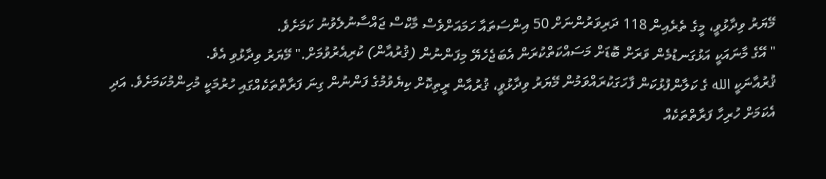މޭޔަރު ވިދާޅުވީ، މީގެ ތެރެއިން 118 ދަރިވަރުންނަށް 50 އިންސަތައާ ހަމައަށްވެސް މާކްސް ޖައްސާނުލެވުނު ކަމަށެވެ.
" އޭގެ މާނައަކީ އަޅުގަނޑުމެން ވަރަށް ބޮޑަށް މަސައްކަތްކުރަން އެބަޖެހެޔޭ މިފަންނުން (ޤުރުއާން) ކުރިއެރުވުމަށް." މޭޔަރު ވިދާޅުވި އެވެ.
ޤުރުއާނަކީ الله ގެ ކަލާންފުޅުކަން ފާހަގަކުރައްވަމުން މޭޔަރު ވިދާޅުވީ، ޤުރުއާން ރީތިކޮށް ކިޔެވުމުގެ ފަންނުން ގިނަ ފަރާތްތަކެއްގައި ހުރުމަކީ މުހިންމުކަމަށެވެ. އަދި އެކަމަށް ހުރިހާ ފަރާތްތަކެއް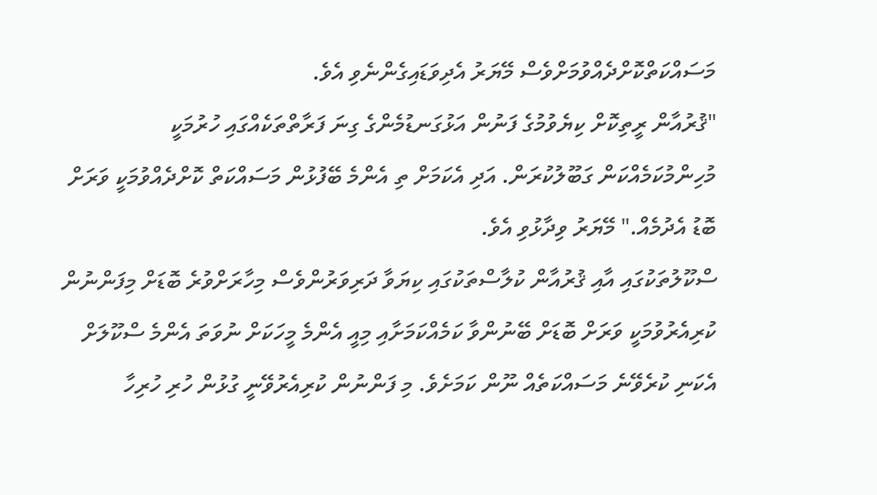މަސައްކަތްކޮށްދެއްވުމަށްވެސް މޭޔަރު އެދިވަޑައިގެންނެވި އެވެ.
"ޤުރުއާން ރީތިކޮށް ކިޔެވުމުގެ ފަނުން އަޅުގަނޑުމެންގެ ގިނަ ފަރާތްތަކެއްގައި ހުރުމަކީ މުހިންމުކަމެއްކަން ގަބޫލުކުރަން. އަދި އެކަމަށް ތި އެންމެ ބޭފުޅުން މަސައްކަތް ކޮށްދެއްވުމަކީ ވަރަށް ބޮޑު އެދުމެއް." މޭޔަރު ވިދާޅުވި އެވެ.
ސްކޫލުތަކުގައި އާއި ޤުރުއާން ކުލާސްތަކުގައި ކިޔަވާ ދަރިވަރުންވެސް މިހާރަށްވުރެ ބޮޑަށް މިފަންނުން ކުރިއެރުވުމަކީ ވަރަށް ބޮޑަށް ބޭނުންވާ ކަމެއްކަމަށާއި މިއީ އެންމެ މީހަކަށް ނުވަތަ އެންމެ ސްކޫލަށް އެކަނި ކުރެވޭނެ މަސައްކަތެއް ނޫން ކަމަށެވެ. މި ފަންނުން ކުރިއެރުވޭނީ ގުޅުން ހުރި ހުރިހާ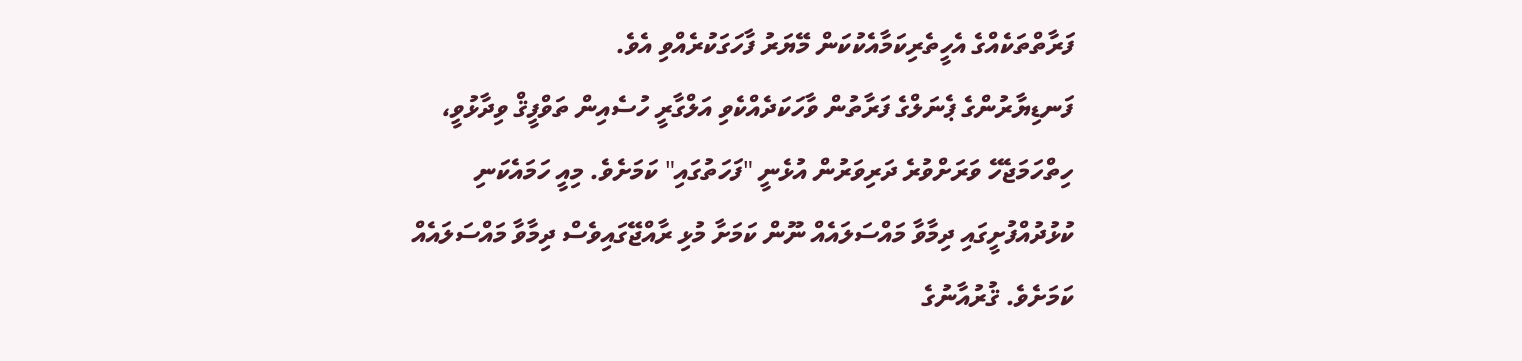ފަރާތްތަކެއްގެ އެހީތެރިކަމާއެކުކަން މޭޔަރު ފާހަގަކުރެއްވި އެވެ.
ފަނޑިޔާރުންގެ ޕެނަލްގެ ފަރާތުން ވާހަކަދެއްކެވި އަލްގާރީ ހުސެއިން ތަވްފީޤް ވިދާޅުވީ، ހިތްހަމަޖެހޭ ވަރަށްވުރެ ދަރިވަރުން އުޅެނީ "ފަހަތުގައި" ކަމަށެވެ. މިއީ ހަމައެކަނި ކުޅުދުއްފުށީގައި ދިމާވާ މައްސަލައެއް ނޫން ކަމަށާ މުޅި ރާއްޖޭގައިވެސް ދިމާވާ މައްސަލައެއް ކަމަށެވެ. ޤުރުއާނުގެ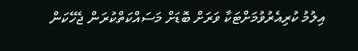އިލުމު ކުރިއެރުވުމަށްޓަކާ ވަރަށް ބޮޑަށް މަސައްކަތްކުރަން ޖެހޭކަން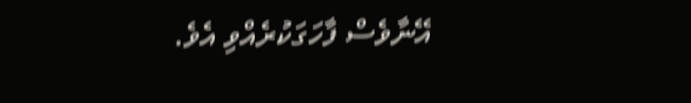އޭނާވެސް ފާހަގަކުރެއްވި އެވެ.